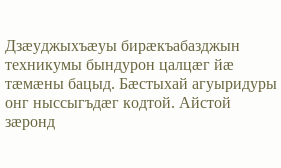Дзæуджыхъæуы бирæкъабазджын техникумы бындурон цалцæг йæ тæмæны бацыд. Бæстыхай агуыридуры онг ныссыгъдæг кодтой. Айстой зæронд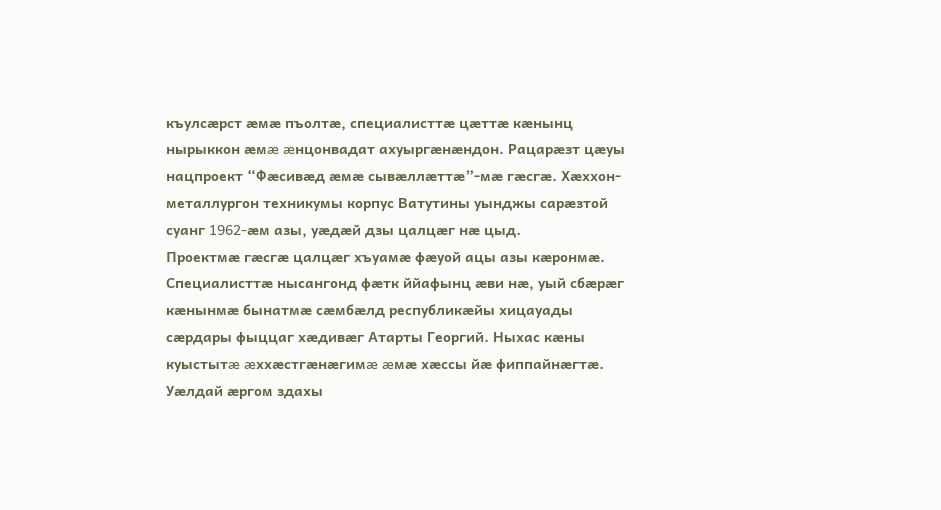къулсæрст æмæ пъолтæ, специалисттæ цæттæ кæнынц нырыккон æмæ æнцонвадат ахуыргæнæндон. Рацарæзт цæуы нацпроект “Фæсивæд æмæ сывæллæттæ”-мæ гæсгæ. Хæххон-металлургон техникумы корпус Ватутины уынджы сарæзтой суанг 1962-æм азы, уæдæй дзы цалцæг нæ цыд.
Проектмæ гæсгæ цалцæг хъуамæ фæуой ацы азы кæронмæ. Специалисттæ нысангонд фæтк ййафынц æви нæ, уый сбæрæг кæнынмæ бынатмæ сæмбæлд республикæйы хицауады сæрдары фыццаг хæдивæг Атарты Георгий. Ныхас кæны куыстытæ æххæстгæнæгимæ æмæ хæссы йæ фиппайнæгтæ. Уæлдай æргом здахы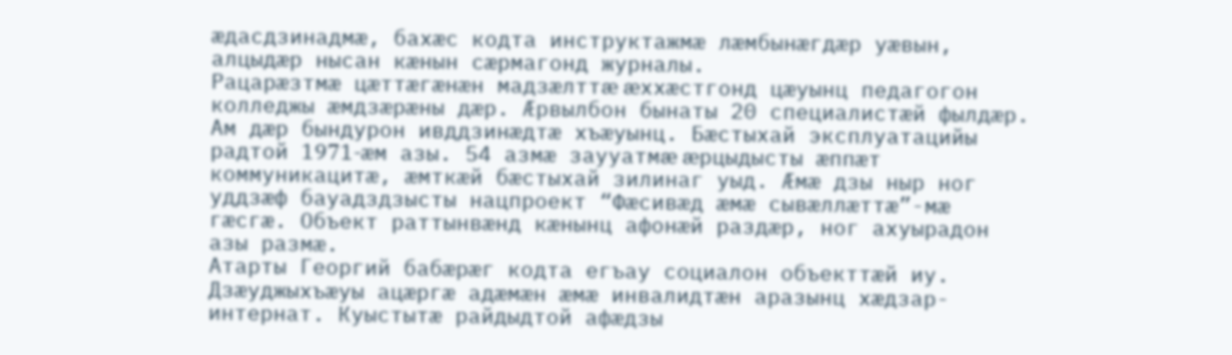æдасдзинадмæ, бахæс кодта инструктажмæ лæмбынæгдæр уæвын, алцыдæр нысан кæнын сæрмагонд журналы.
Рацарæзтмæ цæттæгæнæн мадзæлттæ æххæстгонд цæуынц педагогон колледжы æмдзæрæны дæр. Æрвылбон бынаты 20 специалистæй фылдæр. Ам дæр бындурон ивддзинæдтæ хъæуынц. Бæстыхай эксплуатацийы радтой 1971-æм азы. 54 азмæ заууатмæ æрцыдысты æппæт коммуникацитæ, æмткæй бæстыхай зилинаг уыд. Æмæ дзы ныр ног уддзæф бауадздзысты нацпроект “Фæсивæд æмæ сывæллæттæ”-мæ гæсгæ. Объект раттынвæнд кæнынц афонæй раздæр, ног ахуырадон азы размæ.
Атарты Георгий бабæрæг кодта егъау социалон объекттæй иу. Дзæуджыхъæуы ацæргæ адæмæн æмæ инвалидтæн аразынц хæдзар-интернат. Куыстытæ райдыдтой афæдзы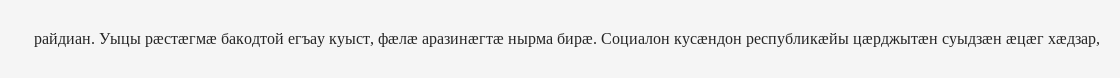райдиан. Уыцы рæстæгмæ бакодтой егъау куыст, фæлæ аразинæгтæ нырма бирæ. Социалон кусæндон республикæйы цæрджытæн суыдзæн æцæг хæдзар,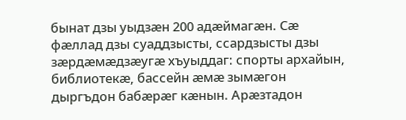бынат дзы уыдзæн 200 адæймагæн. Сæ фæллад дзы суаддзысты, ссардзысты дзы зæрдæмæдзæугæ хъуыддаг: спорты архайын, библиотекæ, бассейн æмæ зымæгон дыргъдон бабæрæг кæнын. Арæзтадон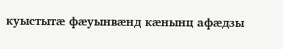куыстытæ фæуынвæнд кæнынц афæдзы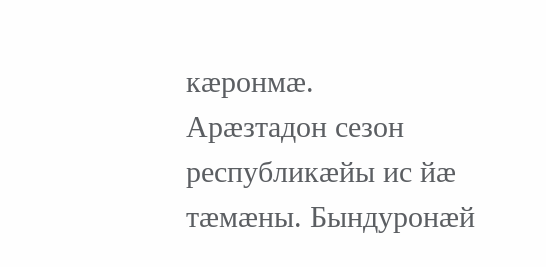кæронмæ.
Арæзтадон сезон республикæйы ис йæ тæмæны. Бындуронæй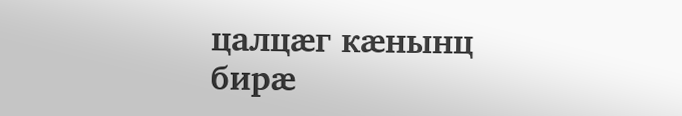цалцæг кæнынц бирæ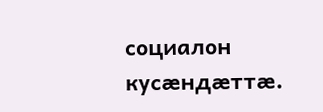социалон кусæндæттæ.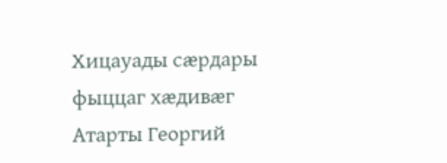Хицауады сæрдары фыццаг хæдивæг Атарты Георгий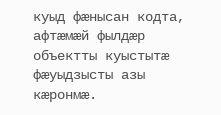куыд фæнысан кодта, афтæмæй фылдæр объектты куыстытæ фæуыдзысты азы кæронмæ.